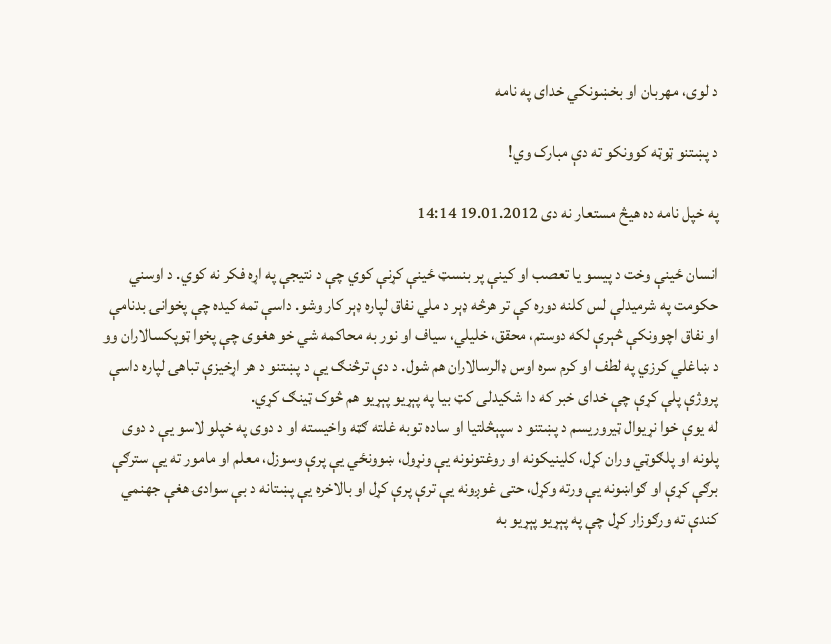د لوی، مهربان او بخښونکي خدای په نامه

د پښتنو ټوټه کوونکو ته دې مبارک وي!

په خپل نامه ده هيڅ مستعار نه دی 19.01.2012 14:14

انسان ځينې وخت د پيسو يا تعصب او کينې پر بنسټ ځينې کړنې کوي چې د نتيجې په اړه فکر نه کوي. د اوسني حکومت په شرميدلې لس کلنه دوره کې تر هرڅه ډېر د ملي نفاق لپاره ډېر کار وشو. داسې تمه کيده چې پخوانۍ بدنامې او نفاق اچوونکې څېرې لکه دوستم، محقق، خليلي، سياف او نور به محاکمه شي خو هغوی چې پخوا ټوپکسالاران وو د ښاغلي کرزي په لطف او کرم سره اوس ډالرسالاران هم شول. د دې ترڅنګ يې د پښتنو د هر اړخيزې تباهۍ لپاره داسې پروژې پلې کړې چې خدای خبر که دا شکيدلی کټ بيا په پېړيو پېړيو هم څوک ټينګ کړي.
له يوې خوا نړيوال ټيروريسم د پښتنو د سپېڅلتيا او ساده توبه غلته ګټه واخيسته او د دوی په خپلو لاسو يې د دوی پلونه او پلګوټي وران کړل، کلينيکونه او روغتونونه يې ونړول، ښوونځي يې پرې وسوزل، معلم او مامور ته يې سترګې برګې کړې او ګواښونه يې ورته وکړل، حتی غوږونه يې ترې پرې کړل او بالاخره يې پښتانه د بې سوادۍ هغې جهنمي کندې ته ورګوزار کړل چې په پېړيو پېړيو به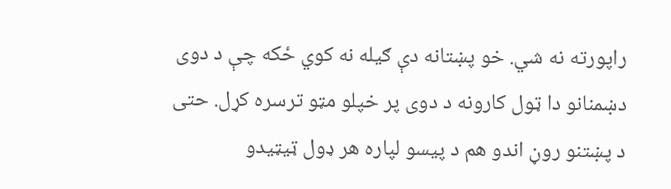راپورته نه شي. خو پښتانه دې ګيله نه کوي ځکه چې د دوی دښمنانو دا ټول کارونه د دوی پر خپلو مټو ترسره کړل. حتی د پښتنو روڼ اندو هم د پيسو لپاره هر ډول ټيټيدو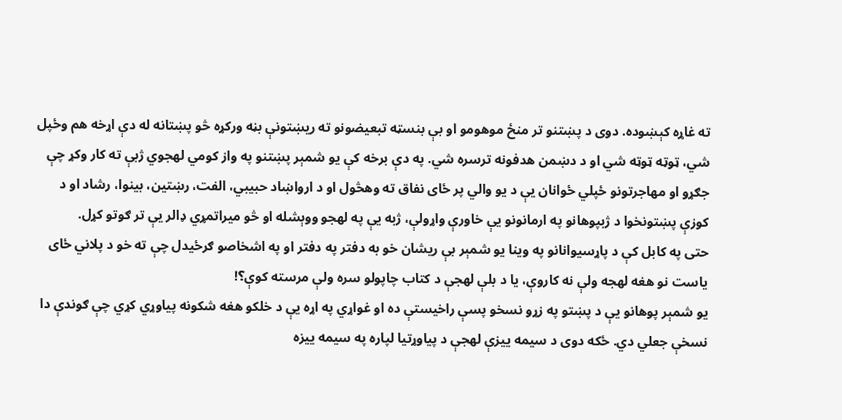ته غاړه کېښوده. دوی د پښتنو تر منځ موهومو او بې بنسټه تبعيضونو ته ريښتونې بڼه ورکړه څو پښتانه له دې اړخه هم وځپل شي، ټوټه ټوټه شي او د دښمن هدفونه ترسره شي. په دې برخه کې يو شمېر پښتنو په واز کومي لهجوي ژبې ته کار وکړ چې جګړو او مهاجرتونو ځپلي ځوانان يې د يو والي پر ځای نفاق ته وهڅول او د ارواښاد حبيبي، الفت، رښتين، بینوا، رشاد او د کوزې پښتونخوا د ژبپوهانو په ارمانونو يې خاورې واړولې، ژبه يې په لهجو ووېشله او څو ميراتمړي ډالر يې تر ګوتو کړل.
حتی په کابل کې د پاړسيوانانو په وينا يو شمېر بې ريشان خو به دفتر په دفتر او په اشخاصو ګرځيدل چې ته خو د پلاني ځای ياست نو هغه لهجه ولې نه کاروې، يا د بلې لهجې د کتاب چاپولو سره ولې مرسته کوې؟!
يو شمېر پوهانو يې د پښتو په زړو نسخو پسې راخيستې ده او غواړي په اړه يې د خلکو هغه شکونه پياوړي کړي چې ګوندې دا نسخې جعلي دي. ځکه دوی د سيمه ييزې لهجې د پياوړتيا لپاره په سيمه ييزه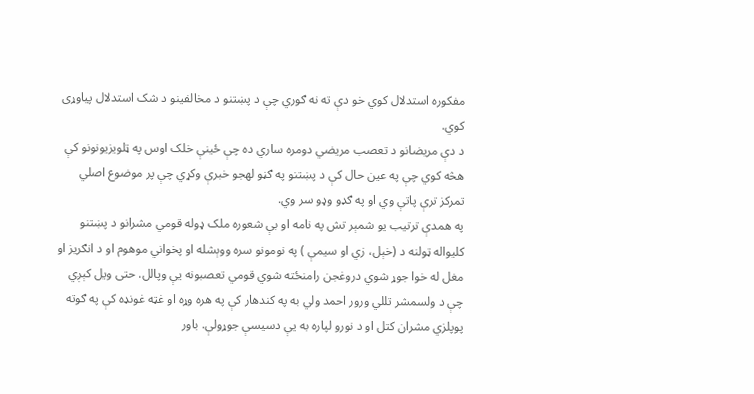مفکوره استدلال کوي خو دې ته نه ګوري چې د پښتنو د مخالفينو د شک استدلال پياوړی کوي.
د دې مريضانو د تعصب مريضي دومره ساري ده چې ځينې خلک اوس په ټلويزيونونو کې هڅه کوي چې په عين حال کې د پښتنو په ګڼو لهجو خبرې وکړي چې پر موضوع اصلي تمرکز ترې پاتې وي او په ګډو وډو سر وي.
په همدې ترتيب يو شمېر تش په نامه او بې شعوره ملک ډوله قومي مشرانو د پښتنو کليواله ټولنه د (خېل، زي او سيمې ) په نومونو سره ووېشله او پخواني موهوم او د انګريز او مغل له خوا جوړ شوي دروغجن رامنځته شوي قومي تعصبونه يې وپالل. حتی ويل کېږي چې د ولسمشر تللي ورور احمد ولي به په کندهار کې په هره وړه او غټه غونډه کې په ګوته پوپلزي مشران کتل او د نورو لپاره به يې دسيسې جوړولې. باور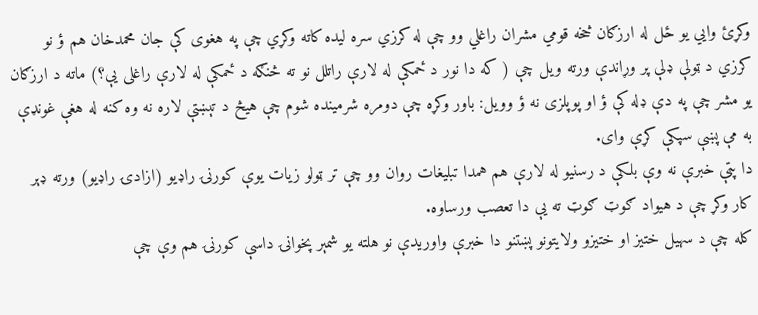وکړئ وايي يو ځل له ارزګان څخه قومي مشران راغلي وو چې له کرزي سره ليده کاته وکړي چې په هغوی کې جان محمدخان هم ؤ نو کرزي د ټولې ډلې پر وړاندې ورته ويل چې ( که دا نور د ځمکې له لارې راتلل نو ته څنګه د ځمکې له لارې راغلی يې؟) ماته د ارزګان يو مشر چې په دې ډله کې ؤ او پوپلزی نه ؤ وويل: باور وکړه چې دومره شرمينده شوم چې هيڅ د تېښتې لاره نه وه کنه له هغې غونډې به مې پښې سپکې کړې وای.
دا پټې خبرې نه وې بلکې د رسنيو له لارې هم همدا تبليغات روان وو چې تر ټولو زيات يوې کورنۍ راډيو (ازادۍ راډيو) ورته ډېر کار وکړ چې د هيواد ګوټ ګوټ ته يې دا تعصب ورساوه.
کله چې د سهيل ختيز او ختيزو ولايتونو پښتنو دا خبرې واوريدې نو هلته يو شمېر پخوانۍ داسې کورنۍ هم وې چې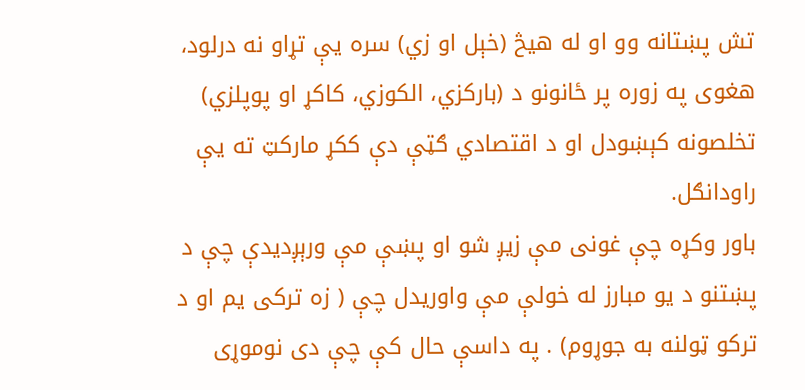تش پښتانه وو او له هيڅ (خېل او زي) سره يې تړاو نه درلود، هغوی په زوره پر ځانونو د (بارکزي، الکوزي، کاکړ او پوپلزي) تخلصونه کېښودل او د اقتصادي ګټې دې ککړ مارکټ ته يې راودانګل.
باور وکړه چې غونی مې زيږ شو او پښې مې ورېږديدې چې د پښتنو د يو مبارز له خولې مې واوريدل چې ( زه ترکی يم او د ترکو ټولنه به جوړوم) . په داسې حال کې چې دی نوموړی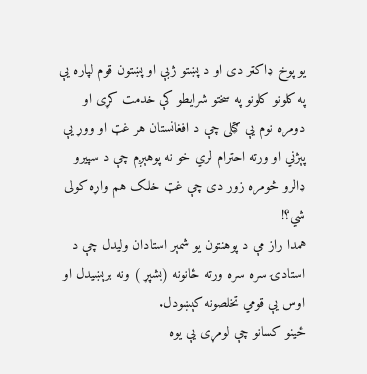يو پوخ ډاکټر دی او د پښتو ژبې او پښتون قوم لپاره يې په کلونو کلونو په سختو شرایطو کې خدمت کړی او دومره نوم يې ګټلی چې د افغانستان هر غټ او ووړ يې پېژني او ورته احترام لري خو نه پوهېږم چې د سپيرو ډالرو څومره زور دی چې غټ خلک هم واړه کولی شي؟!
همدا راز مې د پوهنتون يو شمېر استادان وليدل چې د استادۍ سره سره ورته ځانونه (بشپړ ) ونه برېښيدل او اوس يې قومي تخلصونه کېښودل.
ځينو کسانو چې لومړی يې يوه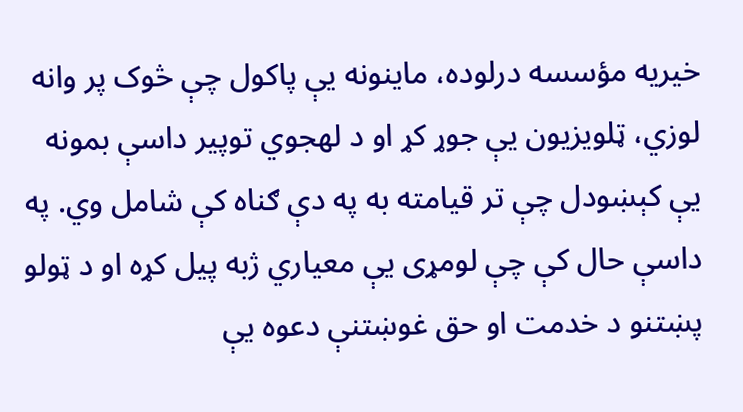خيريه مؤسسه درلوده، ماينونه يې پاکول چې څوک پر وانه لوزي، ټلويزيون يې جوړ کړ او د لهجوي توپير داسې بمونه يې کېښودل چې تر قيامته به په دې ګناه کې شامل وي. په داسې حال کې چې لومړی يې معياري ژبه پيل کړه او د ټولو پښتنو د خدمت او حق غوښتنې دعوه يې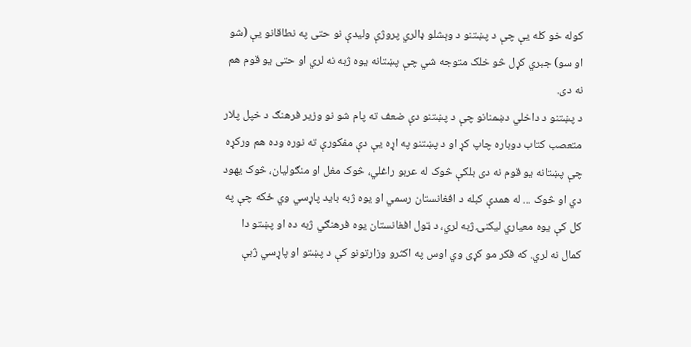کوله خو کله يې چې د پښتنو د وېشلو ډالري پروژې وليدې نو حتی په نطاقانو يې (شو او سو) جبري کړل څو خلک متوجه شي چې پښتانه يوه ژبه نه لري او حتی يو قوم هم نه دی.
د پښتنو د داخلي دښمنانو چې د پښتنو دې ضعف ته پام شو نو وزير فرهنګ د خپل پلار متعصب کتاب دوباره چاپ کړ او د پښتنو په اړه يې دې مفکورې ته نوره وده هم ورکړه چې پښتانه يو قوم نه دی بلکې څوک له عربو راغلي، څوک مغل او منګوليان، څوک يهود دي او څوک ... له همدې کبله د افغانستان رسمي او يوه ژبه بايد پاړسي وي ځکه چې په کل کې يوه معياري ليکنۍ ژبه لري، د ټول افغانستان يوه فرهنګي ژبه ده او پښتو دا کمال نه لري. که فکر مو کړی وي اوس په اکثرو وزارتونو کې د پښتو او پاړسي ژبې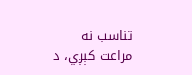تناسب نه مراعت کېږي، د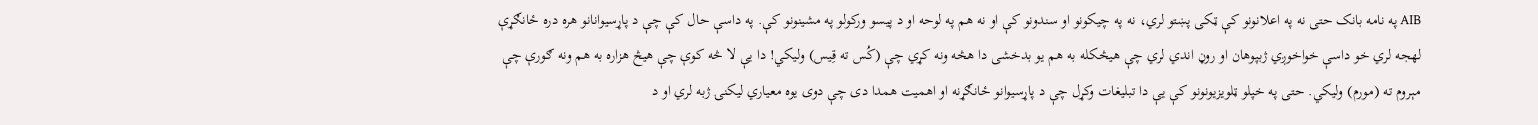AIB په نامه بانک حتی نه په اعلانونو کې ټکی پښتو لري، نه په چيکونو او سندونو کې او نه هم په لوحه او د پيسو ورکولو په مشينونو کې. په داسې حال کې چې د پاړسيوانانو هره دره ځانګړې لهجه لري خو داسې خواخوږي ژبپوهان او روڼ اندي لري چې هيڅکله به هم يو بدخشی دا هڅه ونه کړي چې (کُس ته قِيس) وليکي! دا يې لا څه کوې چې هيڅ هزاره به هم ونه ګورې چې مېروم ته (مورم) وليکي. حتی په خپلو ټلويزيونونو کې يې دا تبليغات وکړل چې د پاړسيوانو ځانګړنه او اهميت همدا دی چې دوی يوه معياري ليکنۍ ژبه لري او د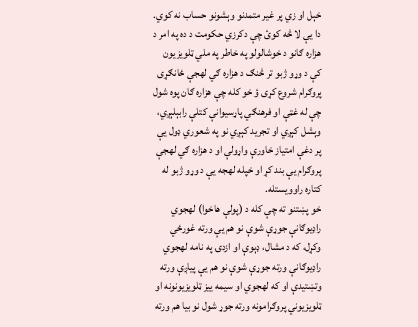خېل او زي پر غير متمدنو وېشونو حساب نه کوي.
دا يې لا څه کوئ چې دکرزي حکومت د ده په امر د هزاره ګانو د خوشالولو په خاطر په ملي ټلويزيون کې د وړو ژبو تر څنګ د هزاره ګي لهجې ځانګړی پروګرام شروع کړی ؤ خو کله چې هزاره ګان پوه شول چې له غټې او فرهنګي پاړسيوانې کتلې رابېلېږي، وېشل کېږي او تجريد کېږي نو په شعوري ډول يې پر دغې امتياز خاورې واړولې او د هزاره ګي لهجې پروګرام يې بند کړ او خپله لهجه يې د وړو ژبو له کتاره راوويستله.
خو پښتنو ته چې کله د (پولې هاخوا) لهجوي راډيوګانې جوړې شوې نو هم يې ورته غورځي وکړل، که د مشال، ډېوې او ازدۍ په نامه لهجوي راډيوګانې ورته جوړې شوې نو هم يې پياږې ورته وتښتيدې او که لهجوي او سيمه ييز ټلويزيونونه او ټلويزيوني پروګرامونه ورته جوړ شول نو بيا هم ورته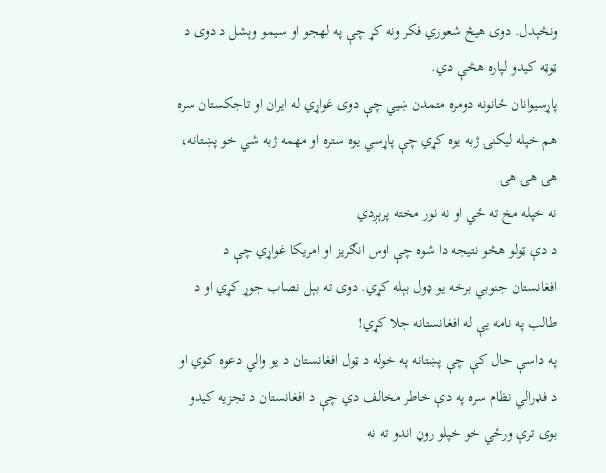ونڅېدل. دوی هيڅ شعوري فکر ونه کړ چې په لهجو او سيمو وېشل د دوی د ټوټه کيدو لپاره هڅې دي.
پاړسيوانان ځانونه دومره متمدن ښيي چې دوی غواړي له ايران او تاجکستان سره هم خپله ليکنۍ ژبه يوه کړي چې پاړسي يوه ستره او مهمه ژبه شي خو پښتانه، هۍ هۍ هۍ
نه خپله مخ ته ځي او نه نور مخته پرېږدي
د دې ټولو هڅو نتيجه دا شوه چې اوس انګريز او امريکا غواړي چې د افغانستان جنوبي برخه يو ډول بېله کړي. دوی ته بېل نصاب جوړ کړي او د طالب په نامه يې له افغانستانه جلا کړي!
په داسې حال کې چې پښتانه په خوله د ټول افغانستان د يو والي دعوه کوي او د فډرالي نظام سره په دې خاطر مخالف دي چې د افغانستان د تجزيه کيدو بوی ترې ورځي خو خپلو روڼ اندو ته نه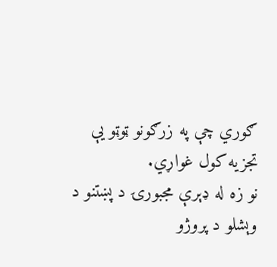ګوري چې په زرګونو ټوټو يې تجزيه کول غواړي.
نو زه له ډېرې مجبورۍ د پښتنو د وېشلو د پروژو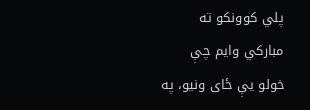پلي کوونکو ته مبارکي وايم چې خولو يې ځای ونيو، په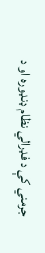جرمني کې د فډرالي نظام ډنډوره او د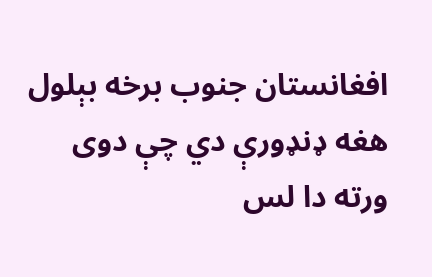افغانستان جنوب برخه بېلول هغه ډنډورې دي چې دوی ورته دا لس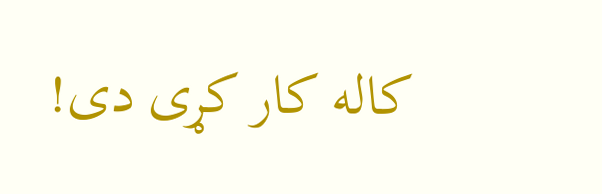کاله کار کړی دی!